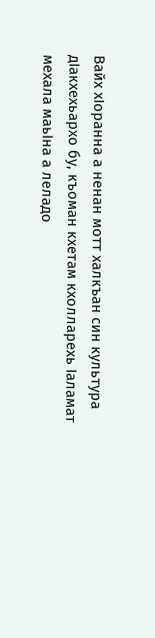Вайх хIоранна а ненан мотт халкъан син культура дIакхехьархо бу, къоман кхетам кхолларехь Iаламат мехала маьIна а леладо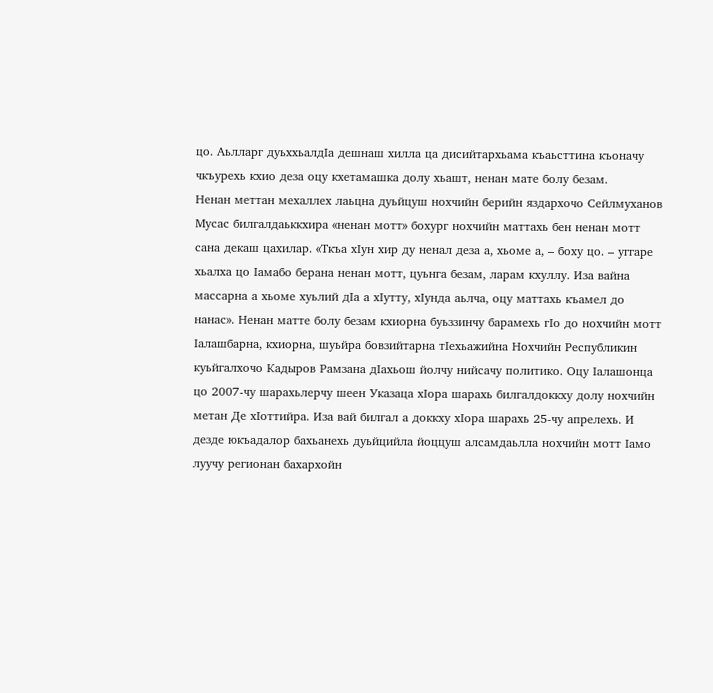цо. Аьлларг дуьххьалдIа дешнаш хилла ца дисийтархьама къаьсттина къоначу чкъурехь кхио деза оцу кхетамашка долу хьашт, ненан мате болу безам.
Ненан меттан мехаллех лаьцна дуьйцуш нохчийн берийн яздархочо Сейлмуханов Мусас билгалдаьккхира «ненан мотт» бохург нохчийн маттахь бен ненан мотт сана декаш цахилар. «Ткъа хIун хир ду ненал деза а, хьоме а, – боху цо. – уггаре хьалха цо Iамабо берана ненан мотт, цуьнга безам, ларам кхуллу. Иза вайна массарна а хьоме хуьлий дIа а хIутту, хIунда аьлча, оцу маттахь къамел до нанас». Ненан матте болу безам кхиорна буьззинчу барамехь гIо до нохчийн мотт Iалашбарна, кхиорна, шуьйра бовзийтарна тIехьажийна Нохчийн Республикин куьйгалхочо Кадыров Рамзана дIахьош йолчу нийсачу политико. Оцу Iалашонца цо 2007-чу шарахьлерчу шеен Указаца хIора шарахь билгалдоккху долу нохчийн метан Де хIоттийра. Иза вай билгал а доккху хIора шарахь 25-чу апрелехь. И дезде юкъадалор бахьанехь дуьйцийла йоццуш алсамдаьлла нохчийн мотт Iамо луучу регионан бахархойн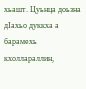хьашт. Цуьнца доьзна дIахьо дуккха а барамехь кхоллараллин,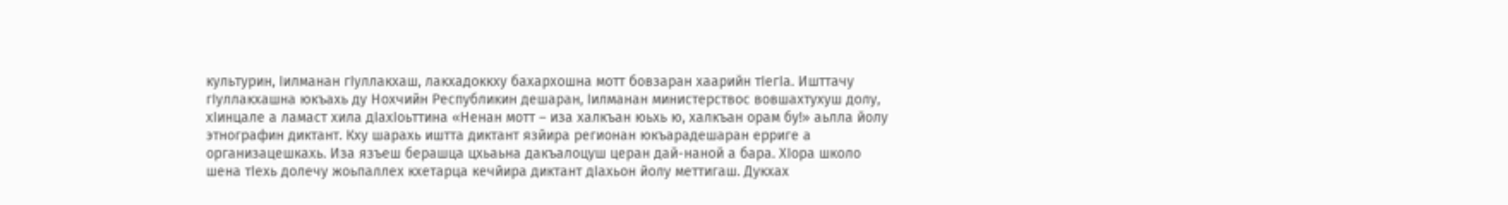культурин, Iилманан гIуллакхаш, лакхадоккху бахархошна мотт бовзаран хаарийн тIегIа. Ишттачу гIуллакхашна юкъахь ду Нохчийн Республикин дешаран, Iилманан министерствос вовшахтухуш долу, хIинцале а ламаст хила дIахIоьттина «Ненан мотт – иза халкъан юьхь ю, халкъан орам бу!» аьлла йолу этнографин диктант. Кху шарахь иштта диктант язйира регионан юкъарадешаран ерриге а организацешкахь. Иза язъеш берашца цхьаьна дакъалоцуш церан дай-наной а бара. ХIора школо шена тIехь долечу жоьпаллех кхетарца кечйира диктант дIахьон йолу меттигаш. Дукхах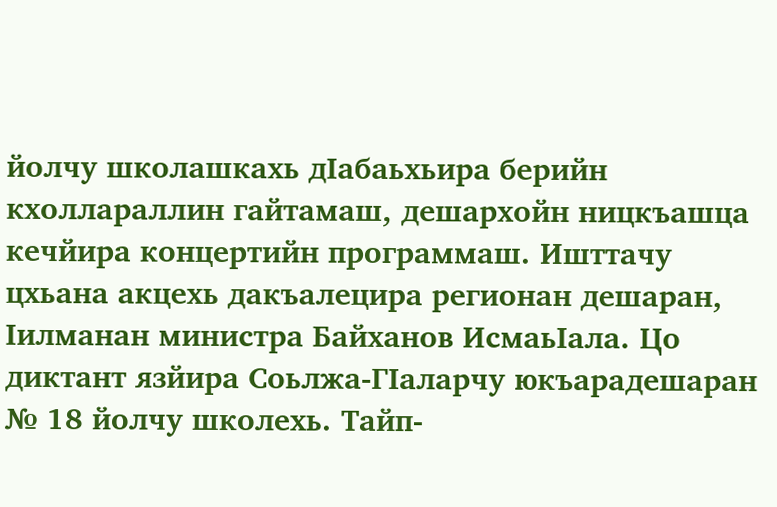йолчу школашкахь дIабаьхьира берийн кхоллараллин гайтамаш, дешархойн ницкъашца кечйира концертийн программаш. Ишттачу цхьана акцехь дакъалецира регионан дешаран, Iилманан министра Байханов ИсмаьIала. Цо диктант язйира Соьлжа-ГIаларчу юкъарадешаран № 18 йолчу школехь. Тайп-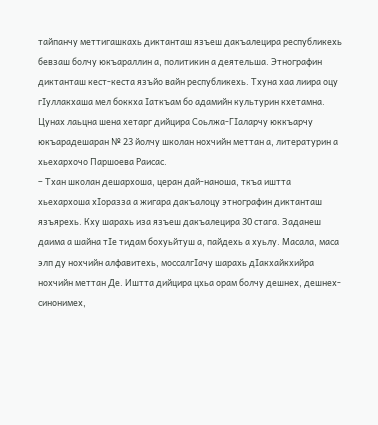тайпанчу меттигашкахь диктанташ язъеш дакъалецира республикехь бевзаш болчу юкъараллин а, политикин а деятельша. Этнографин диктанташ кест-кеста язъйо вайн республикехь. Тхуна хаа лиира оцу гIуллакхаша мел боккха Iаткъам бо адамийн культурин кхетамна. Цунах лаьцна шена хетарг дийцира Соьлжа-ГIаларчу юккъарчу юкъарадешаран № 23 йолчу школан нохчийн меттан а, литературин а хьехархочо Паршоева Раисас.
– Тхан школан дешархоша, церан дай-наноша, ткъа иштта хьехархоша хIоразза а жигара дакъалоцу этнографин диктанташ язъярехь. Кху шарахь иза язъеш дакъалецира 30 стага. Заданеш даима а шайна тIе тидам бохуьйтуш а, пайдехь а хуьлу. Масала, маса элп ду нохчийн алфавитехь, моссалгIачу шарахь дIакхайкхийра нохчийн меттан Де. Иштта дийцира цхьа орам болчу дешнех, дешнех-синонимех,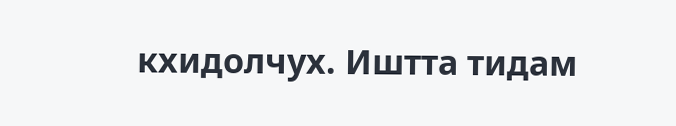кхидолчух. Иштта тидам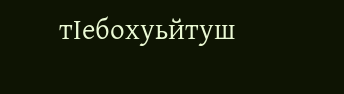тIебохуьйтуш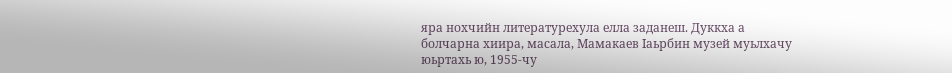яра нохчийн литературехула елла заданеш. Дуккха а болчарна хиира, масала, Мамакаев Iаьрбин музей муьлхачу юьртахь ю, 1955-чу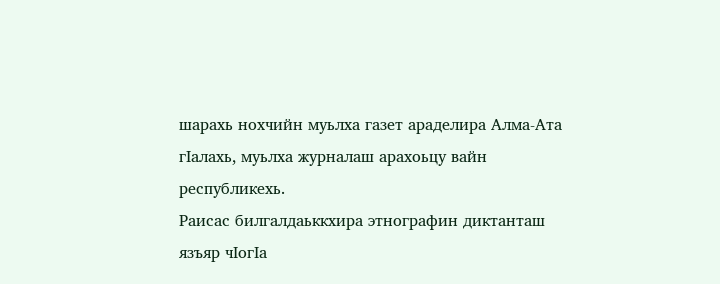шарахь нохчийн муьлха газет араделира Алма-Ата гIалахь, муьлха журналаш арахоьцу вайн республикехь.
Раисас билгалдаьккхира этнографин диктанташ язъяр чIогIа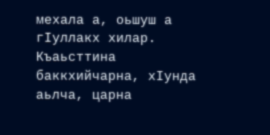мехала а, оьшуш а гIуллакх хилар. Къаьсттина баккхийчарна, хIунда аьлча, царна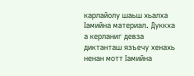карлайолу шаьш хьалха Iамийна материал. Дуккха а керланиг девза диктанташ язъечу хенахь ненан мотт Iамийна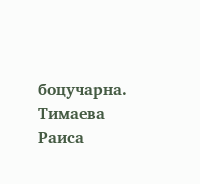боцучарна.
Тимаева Раиса